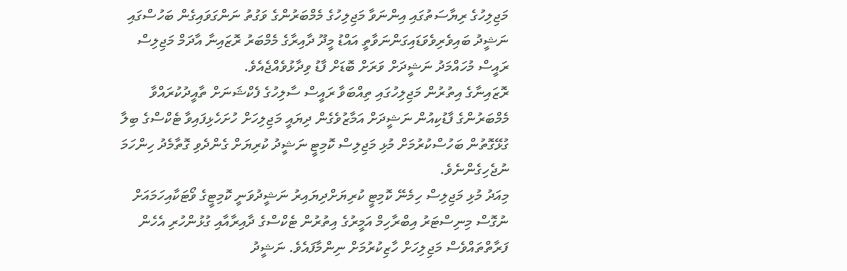މަޖިލިހުގެ ރިޔާސަތުގައި އިންނަވާ މަޖިލިހުގެ މެމްބަރުންގެ ވަގުތު ނަންގަވައިގެން ބަހުސްގައި ނަޝީދު ބައިވެރިވެވަޑައިގަންނަވާތީ އައްޑު މީދޫ ދާއިރާގެ މެމްބަރު ރޮޒައިނާ އާދަމް މަޖިލިސް ރައީސް މުހައްމަދު ނަޝީދަށް ވަރަށް ބޮޑަށް ފާޑު ވިދާޅުވެއްޖެއެވެ.
ރޮޒައިނާގެ އިތުރުން މަޖިލިހުގައި ތިއްބަވާ ރައީސް ސާލިހުގެ ފެކްޝަނަށް ތާއީދުކުރައްވާ މެމްބަރުންގެ ފާޑުކިއުން ނަޝީދަށް އަމާޒުވެގެން ދިޔައީ މަޖިލިހަށް ހުށަހެޅިފައިވާ ޓެކްސްގެ ބިލާ ގުޅޭގޮތުން ބަހުސްކުރުމަށް މުޅި މަޖިލިސް ކޮމިޓީ ނަޝީދު ކުރިޔަށް ގެންދެވި ގޮތާމެދު ހިންހަމަ ނުޖެހިގެންނެވެ.
މިއަދު މުޅި މަޖިލިސް ހިމެނޭ ކޮމިޓީ ކުރިޔަށްދިޔައިރު ނަޝީދުވަނީ ކޮމިޓީގެ ވޯޓަކާއިހަމައަށް ނުގޮސް މިނިސްޓަރު އިބްރާހިމް އަމީރުގެ އިތުރުން ޓެކްސްގެ ދާއިރާއާއި ގުޅުންހުރި އެހެން ފަރާތްތައްވެސް މަޖިލިހަށް ހާޒިކުރުމަށް ނިންމާފައެވެ. ނަޝީދު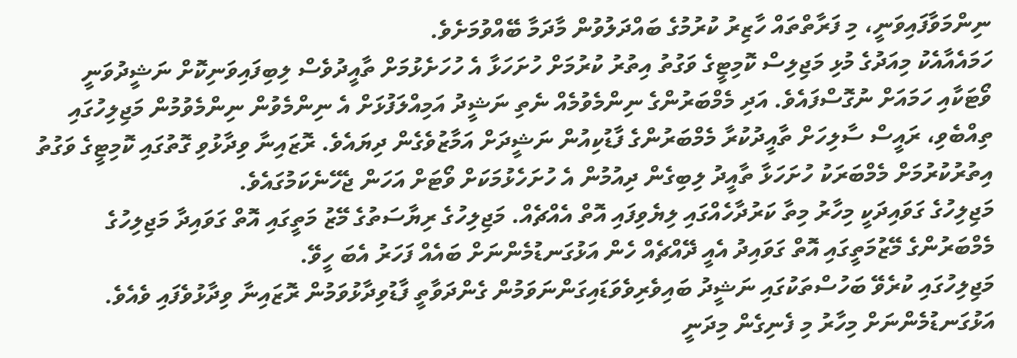ނިންމަވާފައިވަނީ، މި ފަރާތްތައް ހާޒިރު ކުރުމުގެ ބައްދަލުވުން މާދަމާ ބޭއްވުމަށެވެ.
ހަމައެއާއެކު މިއަދުގެ މުޅި މަޖިލިސް ކޮމިޓީގެ ވަގުތު އިތުރު ކުރުމަށް ހުށަހަޅާ އެ ހުހަށެޅުމަށް ތާއީދުވެސް ލިބިފައިވަނިކޮށް ނަޝީދުވަނީ ވޯޓަކާއި ހަމައަށް ނުގޮސްފައެވެ. އަދި މެމްބަރުންގެ ނިންމެވުމެއް ނެތި ނަޝީދު އަމިއްލަފުޅަށް އެ ނިންމެވުން ނިންމެވުމުން މަޖިލިހުގައި ތިއްބެވި، ރައީސް ސާލިހަށް ތާއީދުކުރާ މެމްބަރުންގެ ފާޑުކިއުން ނަޝީދަށް އަމާޒުވެގެން ދިޔައެވެ. ރޮޒައިނާ ވިދާޅުވި ގޮތުގައި ކޮމިޓީގެ ވަގުތު އިތުރުކުރުމަށް މެމްބަރަކު ހުށަހަޅާ ތާއީދު ލިބިގެން ދިއުމުން އެ ހުށަހެޅުމަކަށް ވޯޓަށް އަހަން ޖެހޭނެކަމުގައެވެ.
މަޖިލިހުގެ ގަވައިދަކީ މިހާރު މިތާ ކަރުދާހެއްގައި ލިޔެވިފައި އޮތް އެއްޗެއް. މަޖިލިހުގެ ރިޔާސަތުގެ މޭޒު މަތީގައި އޮތް ގަވައިދާ މަޖިލިހުގެ މެމްބަރުންގެ މޭޒުމަތީގައި އޮތް ގަވައިދު އެއީ ދޭއްޗެއް ހެން އަޅުގަނޑުމެންނަށް ބައެއް ފަހަރު އެބަ ހީވޭ.
މަޖިލިހުގައި ކުރެވޭ ބަހުސްތަކުގައި ނަޝީދު ބައިވެރިވެވަޑައިގަންނަވަމުން ގެންދަވާތީ ފާޑުވިދާޅުވަމުން ރޮޒައިނާ ވިދާޅުވެފައި ވެއެވެ.
އަޅުގަނޑުމެންނަށް މިހާރު މި ފެނިގެން މިދަނީ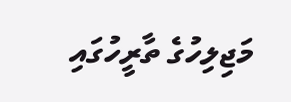މަޖިލިހުގެ ތާރީހުގައި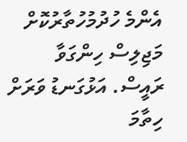އެންމެ ހުދުމުހުތާރުކޮށް މަޖިލިސް ހިންގަވާ ރައީސް. އަޅުގަނޑު ވަރަށް ހިތާމަ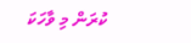ކުރަން މި ވާހަކަ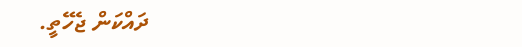ދައްކަން ޖެހޭތީ.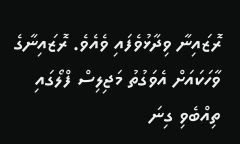ރޮޒައިނާ ވިދާޅުވެފައި ވެއެވެ. ރޮޒައިނާގެ ވާހަކައަށް އެވަގުތު މަޖިލިސް ފްލޯގައި ތިއްބެވި ގިނަ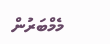މެމްބަރުން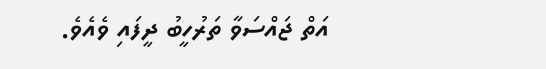އަތް ޖައްސަވާ ތަރުހީބު ދީފައި ވެއެވެ.